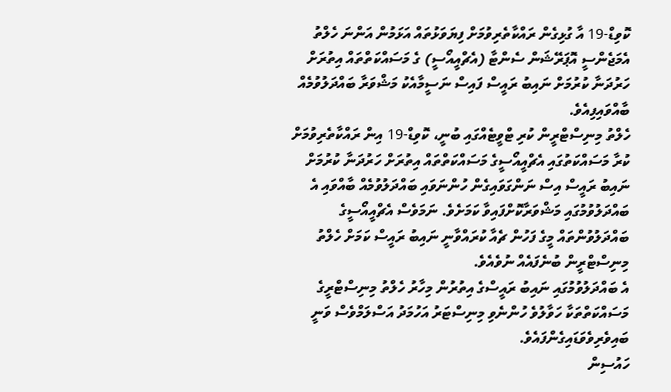ކޮވިޑް-19 އާ ގުޅިގެން ރައްކާތެރިވުމަށް ފިޔަވަޅުތައް އަޅަމުން އަންނަ ހެލްތު އެމަޖެންސީ އޮޕަރޭޝަން ސެންޓާ (އެޗްއީއޯސީ) ގެ މަސައްކަތްތައް އިތުރަށް ހަރުދަނާ ކުރުމަށް ނައިބު ރައީސް ފައިސް ނަސީމާއެކު މަޝްވަރާ ބައްދަލުވުމެއް ބާއްވައިފިއެވެ.
ހެލްތު މިނިސްޓްރީން ކުރި ޓްވީޓެއްގައި ބުނީ، ކޮވިޑް-19 އިން ރައްކާތެރިވުމަށް ކުރާ މަސައްކަތުގައި އެޗްއީއޯސީގެ މަސައްކަތްތައް އިތުރަށް ހަރުދަނާ ކުރުމަށް ނައިބު ރައީސް އިސް ނަންގަވައިގެން ހުންނަވައި ބައްދަލުވުމެއް ބާއްވައި އެ ބައްދަލުވުމުގައި މަޝްވަރާކޮށްފައިވާ ކަމަށެވެ. ނަމަވެސް އެޗްއީއޯސީގެ ބައްދަލުވުންތައް މީގެ ފަހުން ޗެއާ ކުރައްވާނީ ނައިބު ރައީސް ކަމަށް ހެލްތު މިނިސްޓްރީން ބުނެފައެއް ނުވެއެވެ.
އެ ބައްދަލުވުމުގައި ނައިބު ރައީސްގެ އިތުރުން މިހާރު ހެލްތު މިނިސްޓްރީގެ މަސައްކަތްތަކާ ހަވާލުވެ ހުންނެވި މިނިސްޓަރު އަހުމަދު އަސްލަމްވެސް ވަނީ ބައިވެރިވެވަޑައިގެންފައެވެ.
ހައުސިން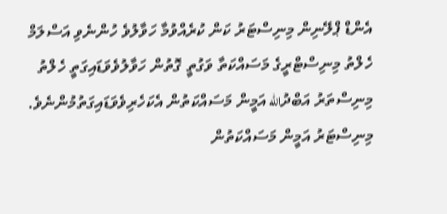އެންޑް ޕްލޭނިން މިނިސްޓަރު ކަން ކުރެއްވުމާ ހަވާލުވެ ހުންނެވި އަސްލަމް ހެލްތު މިނިސްޓްރީގެ މަސައްކަތާ ވަގުތީ ގޮތުން ހަވާލުވެވަޑައިގަތީ ހެލްތު މިނިސްތަރު އަބްދުالله އަމީން މަސައްކަތުން އެކަހެރިވެވަޑައިގަތުމުންނެވެ. މިނިސްޓަރު އަމީން މަސައްކަތުން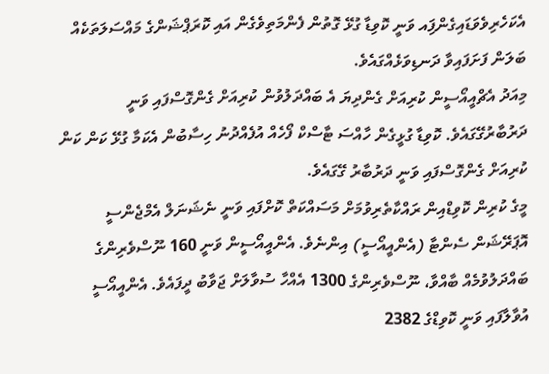އެކަހެރިވެވަޑައިގެންފަިއ ވަނީ ކޮވިޑާ ގުޅޭ ގޮތުން ފެންމަތިވެގެން އައި ކޮރަޕްޝަންގެ މައްސަލަތަކެއް ބަލަން ފަށަފައިވާ ދަނޑިވަޅެއްގައެވެ.
މިއަދު އެޗްއީއޯސީން ކުރިއަށް ގެންދިޔަ އެ ބައްދަލުވުން ކުރިއަށް ގެންގޮސްފައި ވަނީ ދަރުބާރުގޭގައެވެ. ކޮވިޑާ ގުޅީގެން ހާއްސަ ޓާސްކް ފޯހެއް އުފެއްދުނު ހިސާބުން އެކަމާ ގުޅޭ ކަން ކަން ކުރިއަށް ގެންގޮސްފައި ވަނީ ދަރުބާރު ގޭގައެވެ.
މީގެ ކުރިން ކޮވިޑްއިން ރައްކާތެރިވުމަށް މަސައްކަތް ކޮށްފައި ވަނީ ނެޝަނަލް އެމްޖެންސީ އޮޕަރޭޝަން ސެންޓާ (އެންއީއޯސީ) އިންނެވެ. އެންއީއޯސީން ވަނީ 160 ނޫސްވެރިންގެ ބައްދަލުވުމެއް ބާއްވާ، ނޫސްވެރިންގެ 1300 އެއްހާ ސުވާލަށް ޖަވާބު ދީފައެވެ. އެންއީއޯސީ އުވާލާފައި ވަނީ ކޮވިޑްގެ 2382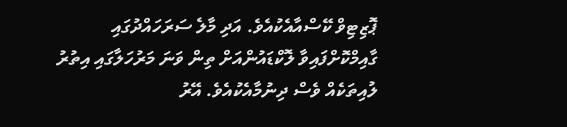ޕޮޒިޓިވް ކޭސްއާއެކުއެވެ. އަދި މާލެ ސަރަހައްދުގައި ގާއިމްކޮށްފައިވާ ލޮކްޑައުންއަށް ތިން ވަނަ މަރުހަލާގައި އިތުރު ލުއިތަކެއް ވެސް ދިނުމާއެކުއެވެ. އޭރު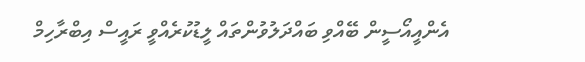އެންއީއޯސީން ބޭއްވި ބައްދަލުވުންތައް ލީޑުކުރެއްވީ ރައީސް އިބްރާހިމް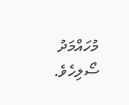މުހައްމަދު ސޯލިހެވެ.